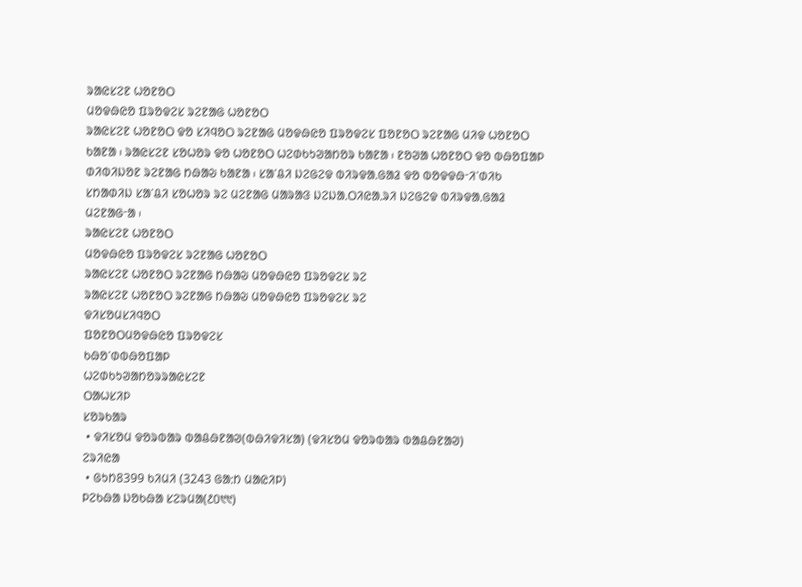ᱨᱟᱭᱥᱮᱱ ᱦᱚᱱᱚᱛ
ᱢᱚᱫᱷᱭᱚ ᱯᱨᱚᱫᱮᱥ ᱨᱮᱱᱟᱜ ᱦᱚᱱᱚᱛ
ᱨᱟᱭᱥᱮᱱ ᱦᱚᱱᱚᱛ ᱫᱚ ᱥᱤᱧᱚᱛ ᱨᱮᱱᱟᱜ ᱢᱚᱫᱷᱭᱚ ᱯᱨᱚᱫᱮᱥ ᱯᱚᱱᱚᱛ ᱨᱮᱱᱟᱜ ᱢᱤᱫ ᱦᱚᱱᱚᱛ ᱠᱟᱱᱟ ᱾ ᱨᱟᱭᱥᱮᱱ ᱥᱚᱦᱚᱨ ᱫᱚ ᱦᱚᱱᱚᱛ ᱦᱮᱰᱠᱩᱣᱟᱴᱚᱨ ᱠᱟᱱᱟ ᱾ ᱱᱚᱣᱟ ᱦᱚᱱᱚᱛ ᱫᱚ ᱵᱷᱚᱯᱟᱞ ᱰᱤᱵᱤᱡᱚᱱ ᱨᱮᱱᱟᱜ ᱴᱷᱟᱶ ᱠᱟᱱᱟ ᱾ ᱥᱟᱸᱪᱤ ᱡᱮᱜᱮᱫ ᱵᱤᱨᱫᱟᱹᱜᱟᱲ ᱫᱚ ᱵᱚᱫᱫᱷᱼᱤᱸᱰᱤᱠ ᱥᱴᱟᱰᱤᱡ ᱥᱟᱸᱪᱤ ᱥᱚᱦᱚᱨ ᱨᱮ ᱢᱮᱱᱟᱜ ᱢᱟᱨᱟᱝ ᱡᱮᱡᱟᱹᱛᱤᱭᱟᱹᱨᱤ ᱡᱮᱜᱮᱫ ᱵᱤᱨᱫᱟᱹᱜᱟᱲ ᱢᱮᱱᱟᱜᱼᱟ ᱾
ᱨᱟᱭᱥᱮᱱ ᱦᱚᱱᱚᱛ
ᱢᱚᱫᱷᱭᱚ ᱯᱨᱚᱫᱮᱥ ᱨᱮᱱᱟᱜ ᱦᱚᱱᱚᱛ
ᱨᱟᱭᱥᱮᱱ ᱦᱚᱱᱚᱛ ᱨᱮᱱᱟᱜ ᱴᱷᱟᱶ ᱢᱚᱫᱷᱭᱚ ᱯᱨᱚᱫᱮᱥ ᱨᱮ
ᱨᱟᱭᱥᱮᱱ ᱦᱚᱱᱚᱛ ᱨᱮᱱᱟᱜ ᱴᱷᱟᱶ ᱢᱚᱫᱷᱭᱚ ᱯᱨᱚᱫᱮᱥ ᱨᱮ
ᱫᱤᱥᱚᱢᱥᱤᱧᱚᱛ
ᱯᱚᱱᱚᱛᱢᱚᱫᱷᱭᱚ ᱯᱨᱚᱫᱮᱥ
ᱠᱷᱚᱸᱰᱵᱷᱚᱯᱟᱞ
ᱦᱮᱰᱠᱩᱣᱟᱴᱚᱨᱨᱟᱭᱥᱮᱱ
ᱛᱟᱦᱥᱤᱞ
ᱥᱚᱨᱠᱟᱨ
 • ᱫᱤᱥᱚᱢ ᱫᱚᱨᱵᱟᱨ ᱵᱟᱪᱷᱱᱟᱣ(ᱵᱷᱤᱫᱤᱥᱟ) (ᱫᱤᱥᱚᱢ ᱫᱚᱨᱵᱟᱨ ᱵᱟᱪᱷᱱᱟᱣ)
ᱮᱨᱤᱭᱟ
 • ᱜᱩᱴ8399 ᱠᱤᱢᱤ (3243 ᱜᱟᱺᱴ ᱢᱟᱭᱤᱞ)
ᱞᱮᱠᱷᱟ ᱡᱚᱠᱷᱟ ᱥᱮᱨᱢᱟ(᱒᱐᱑᱑)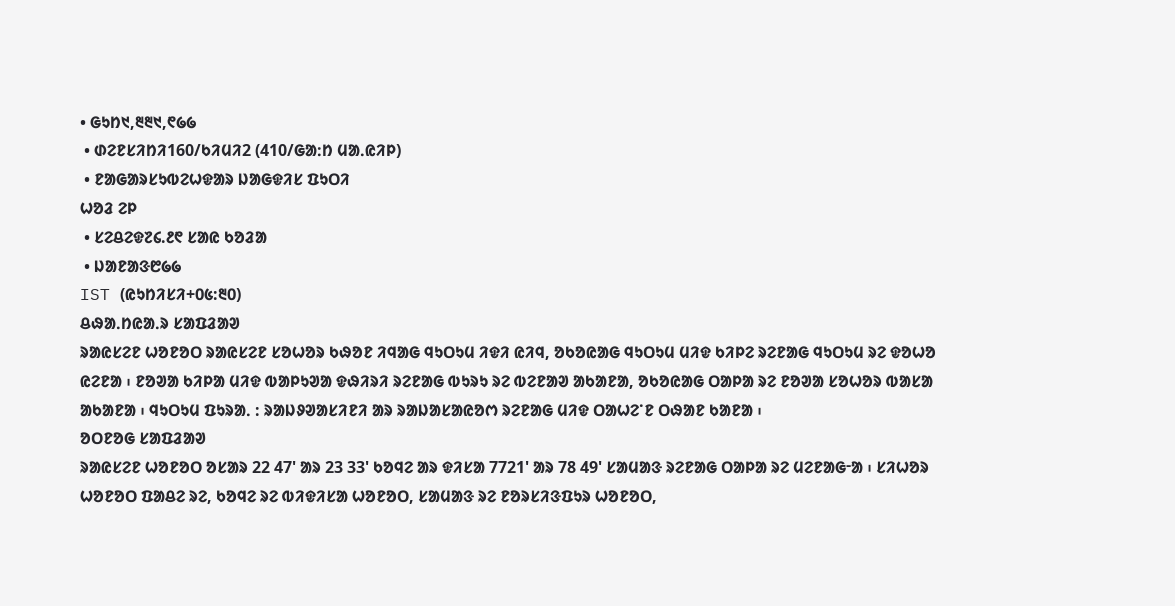• ᱜᱩᱴ᱑,᱓᱓᱑,᱖᱙᱙
 • ᱰᱮᱱᱥᱤᱴᱤ160/ᱠᱤᱢᱤ2 (410/ᱜᱟᱺᱴ ᱢᱟᱹᱭᱤᱞ)
 • ᱱᱟᱜᱟᱨᱥᱩᱵᱮᱦᱫᱟᱨ ᱡᱟᱜᱫᱤᱥ ᱯᱩᱛᱤ
ᱦᱚᱲ ᱮᱞ
 • ᱥᱮᱪᱮᱫ᱗᱔.᱒᱖ ᱥᱟᱭ ᱠᱚᱲᱟ
 • ᱡᱟᱱᱟᱝ᱘᱙᱙
IST (ᱭᱩᱴᱤᱥᱤ+᱐᱕:᱓᱐)
ᱪᱷᱟᱹᱴᱭᱟᱹᱨ ᱥᱟᱯᱲᱟᱣ
ᱨᱟᱭᱥᱮᱱ ᱦᱚᱱᱚᱛ ᱨᱟᱭᱥᱮᱱ ᱥᱚᱦᱚᱨ ᱠᱷᱚᱱ ᱤᱧᱟᱜ ᱧᱩᱛᱩᱢ ᱤᱫᱤ ᱭᱤᱧ, ᱚᱠᱚᱭᱟᱜ ᱧᱩᱛᱩᱢ ᱢᱤᱫ ᱠᱤᱞᱮ ᱨᱮᱱᱟᱜ ᱧᱩᱛᱩᱢ ᱨᱮ ᱫᱚᱦᱚ ᱭᱮᱱᱟ ᱾ ᱱᱚᱣᱟ ᱠᱤᱞᱟ ᱢᱤᱫ ᱵᱟᱞᱩᱣᱟ ᱫᱷᱤᱨᱤ ᱨᱮᱱᱟᱜ ᱵᱩᱨᱩ ᱨᱮ ᱵᱮᱱᱟᱣ ᱟᱠᱟᱱᱟ, ᱚᱠᱚᱭᱟᱜ ᱛᱟᱞᱟ ᱨᱮ ᱱᱚᱣᱟ ᱥᱚᱦᱚᱨ ᱵᱟᱥᱟ ᱟᱠᱟᱱᱟ ᱾ ᱧᱩᱛᱩᱢ ᱯᱩᱨᱟᱹ : ᱨᱟᱡᱽᱣᱟᱥᱤᱱᱤ ᱟᱨ ᱨᱟᱡᱟᱥᱟᱭᱚᱬ ᱨᱮᱱᱟᱜ ᱢᱤᱫ ᱛᱟᱦᱮᱸᱱ ᱛᱷᱟᱱ ᱠᱟᱱᱟ ᱾
ᱚᱛᱱᱚᱜ ᱥᱟᱯᱲᱟᱣ
ᱨᱟᱭᱥᱮᱱ ᱦᱚᱱᱚᱛ ᱚᱥᱟᱨ 22 47' ᱟᱨ 23 33' ᱠᱚᱧᱮ ᱟᱨ ᱫᱤᱥᱟ 7721' ᱟᱨ 78 49' ᱥᱟᱢᱟᱝ ᱨᱮᱱᱟᱜ ᱛᱟᱞᱟ ᱨᱮ ᱢᱮᱱᱟᱜᱼᱟ ᱾ ᱥᱤᱦᱚᱨ ᱦᱚᱱᱚᱛ ᱯᱟᱪᱮ ᱨᱮ, ᱠᱚᱧᱮ ᱨᱮ ᱵᱤᱫᱤᱥᱟ ᱦᱚᱱᱚᱛ, ᱥᱟᱢᱟᱝ ᱨᱮ ᱱᱚᱨᱥᱤᱝᱯᱩᱨ ᱦᱚᱱᱚᱛ,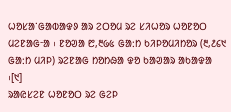ᱦᱚᱥᱟᱸᱜᱟᱵᱟᱫᱽ ᱟᱨ ᱮᱛᱚᱢ ᱨᱮ ᱥᱤᱦᱚᱨ ᱦᱚᱱᱚᱛ ᱢᱮᱱᱟᱜᱼᱟ ᱾ ᱱᱚᱣᱟ ᱘,᱓᱙᱕ ᱜᱟᱺᱴ ᱠᱤᱞᱚᱢᱤᱴᱚᱨ (᱓,᱒᱔᱑ ᱜᱟᱺᱴ ᱢᱤᱞ) ᱨᱮᱱᱟᱜ ᱴᱚᱴᱷᱟ ᱫᱚ ᱠᱟᱣᱟᱨ ᱟᱠᱟᱫᱟ ᱾[᱑]
ᱨᱟᱭᱥᱮᱱ ᱦᱚᱱᱚᱛ ᱨᱮ ᱜᱮᱞ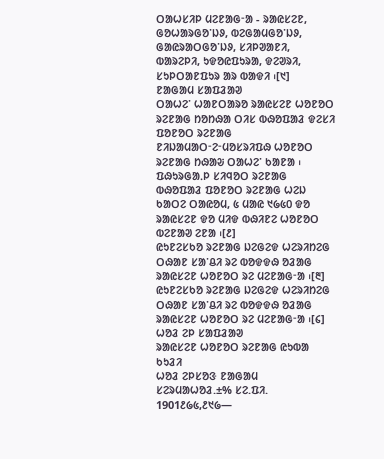ᱛᱟᱦᱥᱤᱞ ᱢᱮᱱᱟᱜᱼᱟ - ᱨᱟᱭᱥᱮᱱ, ᱜᱚᱦᱟᱨᱜᱚᱸᱡᱽ, ᱵᱮᱜᱟᱢᱜᱚᱸᱡᱽ, ᱜᱟᱭᱨᱟᱛᱜᱚᱸᱡᱽ, ᱥᱤᱞᱣᱟᱱᱤ, ᱵᱟᱨᱮᱞᱤ, ᱩᱫᱚᱭᱯᱩᱨᱟ, ᱫᱮᱣᱨᱤ, ᱥᱩᱞᱛᱟᱱᱯᱩᱨ ᱟᱨ ᱵᱟᱫᱤ ᱾[᱑]
ᱱᱟᱜᱟᱢ ᱥᱟᱯᱲᱟᱣ
ᱛᱟᱦᱮᱸ ᱦᱟᱱᱛᱟᱨᱚ ᱨᱟᱭᱥᱮᱱ ᱦᱚᱱᱚᱛ ᱨᱮᱱᱟᱜ ᱴᱚᱴᱷᱟ ᱛᱤᱥ ᱵᱷᱚᱯᱟᱲ ᱫᱮᱥᱤ ᱯᱚᱱᱚᱛ ᱨᱮᱱᱟᱜ ᱱᱤᱡᱟᱢᱟᱛᱼᱮᱼᱢᱚᱥᱨᱤᱯᱷ ᱦᱚᱱᱚᱛ ᱨᱮᱱᱟᱜ ᱴᱷᱟᱶ ᱛᱟᱦᱮᱸ ᱠᱟᱱᱟ ᱾ ᱯᱷᱩᱨᱜᱟᱹᱞ ᱥᱤᱧᱚᱛ ᱨᱮᱱᱟᱜ ᱵᱷᱚᱯᱟᱲ ᱯᱚᱱᱚᱛ ᱨᱮᱱᱟᱜ ᱦᱮᱡ ᱠᱟᱛᱮ ᱛᱟᱭᱚᱢ, ᱕ ᱢᱟᱭ ᱑᱙᱕᱐ ᱫᱚ ᱨᱟᱭᱥᱮᱱ ᱫᱚ ᱢᱤᱫ ᱵᱷᱤᱱᱮ ᱦᱚᱱᱚᱛ ᱵᱮᱱᱟᱣ ᱮᱱᱟ ᱾[᱒]
ᱭᱩᱱᱮᱥᱠᱚ ᱨᱮᱱᱟᱜ ᱡᱮᱜᱮᱫ ᱦᱮᱨᱤᱴᱮᱜ ᱛᱷᱟᱱ ᱥᱟᱸᱪᱤ ᱨᱮ ᱵᱚᱫᱫᱷ ᱚᱲᱟᱜ ᱨᱟᱭᱥᱮᱱ ᱦᱚᱱᱚᱛ ᱨᱮ ᱢᱮᱱᱟᱜᱼᱟ ᱾[᱓] ᱭᱩᱱᱮᱥᱠᱚ ᱨᱮᱱᱟᱜ ᱡᱮᱜᱮᱫ ᱦᱮᱨᱤᱴᱮᱜ ᱛᱷᱟᱱ ᱥᱟᱸᱪᱤ ᱨᱮ ᱵᱚᱫᱫᱷ ᱚᱲᱟᱜ ᱨᱟᱭᱥᱮᱱ ᱦᱚᱱᱚᱛ ᱨᱮ ᱢᱮᱱᱟᱜᱼᱟ ᱾[᱔]
ᱦᱚᱲ ᱮᱞ ᱥᱟᱯᱲᱟᱣ
ᱨᱟᱭᱥᱮᱱ ᱦᱚᱱᱚᱛ ᱨᱮᱱᱟᱜ ᱭᱩᱵᱟ ᱠᱩᱲᱤ
ᱦᱚᱲ ᱮᱞᱥᱚᱝ ᱱᱟᱜᱟᱢ
ᱥᱮᱨᱢᱟᱦᱚᱲ.±% ᱥᱮ.ᱯᱤ.
1901᱒᱙᱕,᱒᱑᱙—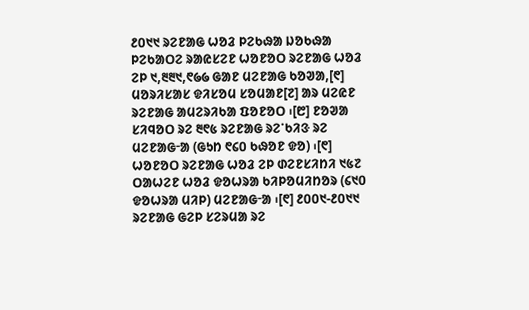᱒᱐᱑᱑ ᱨᱮᱱᱟᱜ ᱦᱚᱲ ᱞᱮᱠᱷᱟ ᱡᱚᱠᱷᱟ ᱞᱮᱠᱟᱛᱮ ᱨᱟᱭᱥᱮᱱ ᱦᱚᱱᱚᱛ ᱨᱮᱱᱟᱜ ᱦᱚᱲ ᱮᱞ ᱑,᱓᱓᱑,᱖᱙᱙ ᱜᱟᱱ ᱢᱮᱱᱟᱜ ᱠᱚᱣᱟ,[᱖] ᱢᱚᱨᱤᱥᱟᱥ ᱫᱤᱥᱚᱢ ᱥᱚᱢᱟᱱ[᱗] ᱟᱨ ᱢᱮᱭᱱ ᱨᱮᱱᱟᱜ ᱟᱢᱮᱨᱤᱠᱟ ᱯᱚᱱᱚᱛ ᱾[᱘] ᱱᱚᱣᱟ ᱥᱤᱧᱚᱛ ᱨᱮ ᱓᱖᱕ ᱨᱮᱱᱟᱜ ᱨᱮᱸᱠᱤᱝ ᱨᱮ ᱢᱮᱱᱟᱜᱼᱟ (ᱜᱩᱴ ᱖᱔᱐ ᱠᱷᱚᱱ ᱫᱚ) ᱾[᱖] ᱦᱚᱱᱚᱛ ᱨᱮᱱᱟᱜ ᱦᱚᱲ ᱮᱞ ᱰᱮᱱᱥᱤᱴᱤ ᱑᱕᱗ ᱛᱟᱦᱮᱱ ᱦᱚᱲ ᱫᱚᱦᱨᱟ ᱠᱤᱞᱚᱢᱤᱴᱚᱨ (᱔᱑᱐ ᱫᱚᱦᱨᱟ ᱢᱤᱞ) ᱢᱮᱱᱟᱜᱼᱟ ᱾[᱖] ᱒᱐᱐᱑-᱒᱐᱑᱑ ᱨᱮᱱᱟᱜ ᱜᱮᱞ ᱥᱮᱨᱢᱟ ᱨᱮ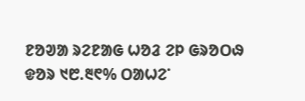ᱱᱚᱣᱟ ᱨᱮᱱᱟᱜ ᱦᱚᱲ ᱮᱞ ᱜᱨᱚᱛᱷ ᱫᱚᱨ ᱑᱘.᱓᱖% ᱛᱟᱦᱮᱸ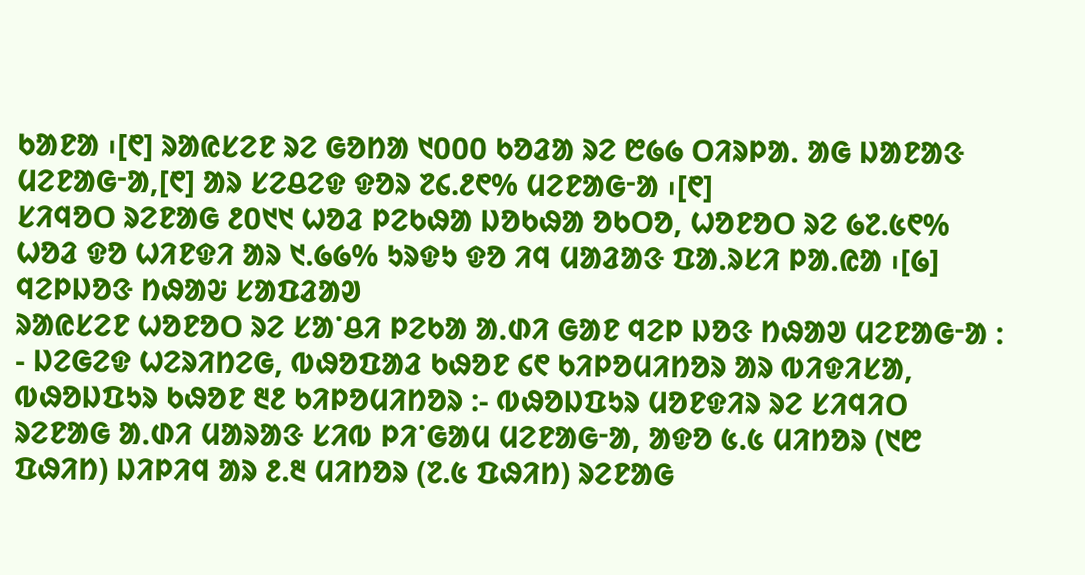ᱠᱟᱱᱟ ᱾[᱖] ᱨᱟᱭᱥᱮᱱ ᱨᱮ ᱜᱚᱴᱟ ᱑᱐᱐᱐ ᱠᱚᱲᱟ ᱨᱮ ᱘᱙᱙ ᱛᱤᱨᱞᱟᱹ ᱟᱜ ᱡᱟᱱᱟᱝ ᱢᱮᱱᱟᱜᱼᱟ,[᱖] ᱟᱨ ᱥᱮᱪᱮᱫ ᱫᱚᱨ ᱗᱔.᱒᱖% ᱢᱮᱱᱟᱜᱼᱟ ᱾[᱖]
ᱥᱤᱧᱚᱛ ᱨᱮᱱᱟᱜ ᱒᱐᱑᱑ ᱦᱚᱲ ᱞᱮᱠᱷᱟ ᱡᱚᱠᱷᱟ ᱚᱠᱛᱚ, ᱦᱚᱱᱚᱛ ᱨᱮ ᱙᱗.᱕᱖% ᱦᱚᱲ ᱫᱚ ᱦᱤᱱᱫᱤ ᱟᱨ ᱑.᱙᱙% ᱩᱨᱫᱩ ᱫᱚ ᱤᱧ ᱢᱟᱲᱟᱝ ᱯᱟᱹᱨᱥᱤ ᱞᱟᱹᱭᱟ ᱾[᱙]
ᱧᱮᱞᱡᱚᱝ ᱴᱷᱟᱶ ᱥᱟᱯᱲᱟᱣ
ᱨᱟᱭᱥᱮᱱ ᱦᱚᱱᱚᱛ ᱨᱮ ᱥᱟᱸᱪᱤ ᱞᱮᱠᱟ ᱟᱹᱰᱤ ᱜᱟᱱ ᱧᱮᱞ ᱡᱚᱝ ᱴᱷᱟᱣ ᱢᱮᱱᱟᱜᱼᱟ : - ᱡᱮᱜᱮᱫ ᱦᱮᱨᱤᱴᱮᱜ, ᱵᱷᱚᱯᱟᱲ ᱠᱷᱚᱱ ᱔᱖ ᱠᱤᱞᱚᱢᱤᱴᱚᱨ ᱟᱨ ᱵᱤᱫᱤᱥᱟ, ᱵᱷᱚᱡᱯᱩᱨ ᱠᱷᱚᱱ ᱓᱒ ᱠᱤᱞᱚᱢᱤᱴᱚᱨ :- ᱵᱷᱚᱡᱯᱩᱨ ᱢᱚᱱᱫᱤᱨ ᱨᱮ ᱥᱤᱧᱤᱛ ᱨᱮᱱᱟᱜ ᱟᱹᱰᱤ ᱢᱟᱨᱟᱝ ᱥᱤᱵ ᱞᱤᱸᱜᱟᱢ ᱢᱮᱱᱟᱜᱼᱟ, ᱟᱫᱚ ᱕.᱕ ᱢᱤᱴᱚᱨ (᱑᱘ ᱯᱷᱤᱴ) ᱡᱤᱞᱤᱧ ᱟᱨ ᱒.᱓ ᱢᱤᱴᱚᱨ (᱗.᱕ ᱯᱷᱤᱴ) ᱨᱮᱱᱟᱜ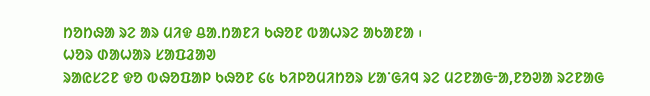ᱴᱚᱴᱷᱟ ᱨᱮ ᱟᱨ ᱢᱤᱫ ᱪᱟᱹᱴᱟᱱᱤ ᱠᱷᱚᱱ ᱵᱟᱦᱨᱮ ᱟᱠᱟᱱᱟ ᱾
ᱦᱚᱨ ᱰᱟᱦᱟᱨ ᱥᱟᱯᱲᱟᱣ
ᱨᱟᱭᱥᱮᱱ ᱫᱚ ᱵᱷᱚᱯᱟᱞ ᱠᱷᱚᱱ ᱔᱕ ᱠᱤᱞᱚᱢᱤᱴᱚᱨ ᱥᱟᱸᱜᱤᱧ ᱨᱮ ᱢᱮᱱᱟᱜᱼᱟ,ᱱᱚᱣᱟ ᱨᱮᱱᱟᱜ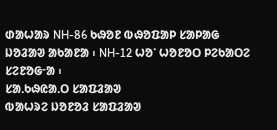ᱰᱟᱦᱟᱨ NH-86 ᱠᱷᱚᱱ ᱵᱷᱚᱯᱟᱞ ᱥᱟᱞᱟᱜ ᱡᱚᱲᱟᱣ ᱟᱠᱟᱱᱟ ᱾ NH-12 ᱦᱚᱸ ᱦᱚᱱᱚᱛ ᱞᱮᱠᱟᱛᱮ ᱥᱮᱱᱚᱜᱼᱟ ᱾
ᱥᱟᱹᱠᱷᱭᱟᱹᱛ ᱥᱟᱯᱲᱟᱣ
ᱵᱟᱦᱨᱮ ᱡᱚᱱᱚᱲ ᱥᱟᱯᱲᱟᱣ